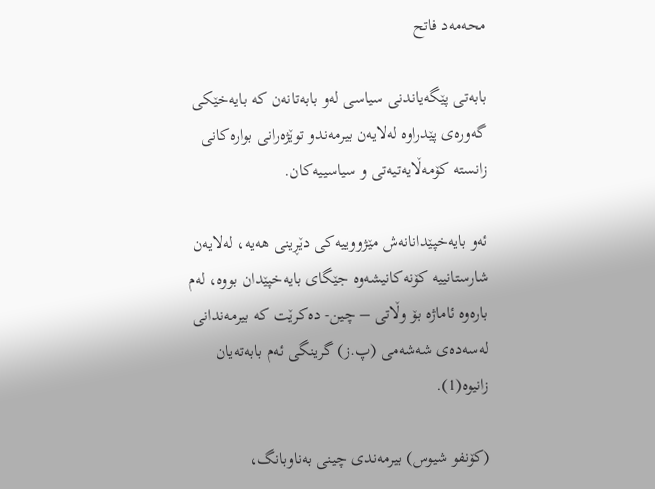محه‌مه‌د فاتح

بابه‌تی پێگه‌یاندنی سیاسی له‌و بابه‌تانه‌ن كه‌ بایه‌خێكی گه‌وره‌ی پێدراوه‌ له‌لایه‌ن بیرمه‌ندو توێژه‌رانی بواره‌كانی زانسته‌ كۆمه‌ڵایه‌تیه‌تی و سیاسییه‌كان.

ئه‌و بایه‌خپێدانانه‌ش مێژووییه‌كی دێڕینی هه‌یه‌، له‌لایه‌ن شارستانییه‌ كۆنه‌كانیشه‌وه‌ جێگای بایه‌خپێدان بووه‌، له‌م باره‌وه‌ ئاماژه‌ بۆ وڵاتی – چین- ده‌كرێت كه‌ بیرمه‌ندانی له‌سه‌ده‌ی شه‌شه‌می (پ.ز) گرینگی ئه‌م بابه‌ته‌یان زانیوه‌(1).

(كۆنفو شیوس) بیرمه‌ندی چینی به‌ناوبانگ،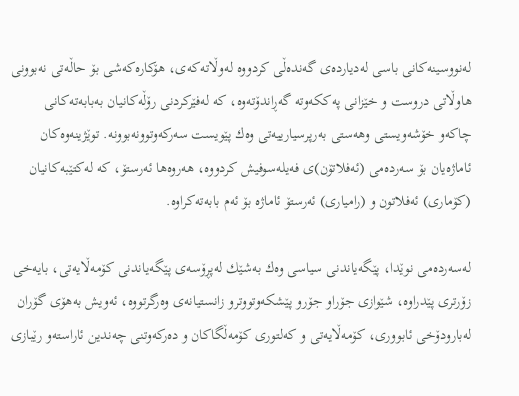له‌نووسینه‌كانی باسی له‌دیارده‌ی گه‌نده‌ڵی كردووه‌ له‌وڵاته‌كه‌ی، هۆكاره‌كه‌شی بۆ حاڵه‌تی نه‌بوونی هاوڵاتی دروست و خێزانی په‌ككه‌وته‌ گه‌ڕاندۆته‌وه‌، كه ‌له‌فێركردنی رۆڵه‌كانیان به‌بابه‌ته‌كانی چاكه‌و خۆشه‌ویستی وهه‌ستی به‌رپرسیارییه‌تی وه‌ك پێویست سه‌ركه‌وتوونه‌بوونه‌. توێژینه‌وه‌كان ئاماژه‌یان بۆ سه‌رده‌می (ئه‌فلاتۆن)ی فه‌یله‌سوفیش كردووه‌، هه‌روه‌ها ئه‌رستۆ، كه‌ له‌كتێبه‌كانیان (كۆماری) ئه‌فلاتون و (رامیاری) ئه‌رستۆ ئاماژه‌ بۆ ئه‌م بابه‌ته‌كراوه‌.

له‌سه‌رده‌می نوێدا، پێگه‌یاندنی سیاسی وه‌ك به‌شێك له‌پڕۆسه‌ی پێگه‌یاندنی كۆمه‌ڵایه‌تی، بایه‌خی زۆرتری پێدراوه‌، شێوازی جۆراو جۆرو پێشكه‌وتووترو زانستیانه‌ی وه‌رگرتووه‌، ئه‌ویش به‌هۆی گۆران له‌بارودۆخی ئابووری، كۆمه‌ڵایه‌تی و كه‌لتوری كۆمه‌ڵگاكان و ده‌ركه‌وتنی چه‌ندین ئاراسته‌و رێبازی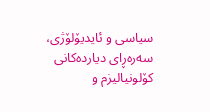سیاسی و ئایدیۆلۆژی، سه‌ره‌ڕای دیارده‌كانی كۆلونیالیزم و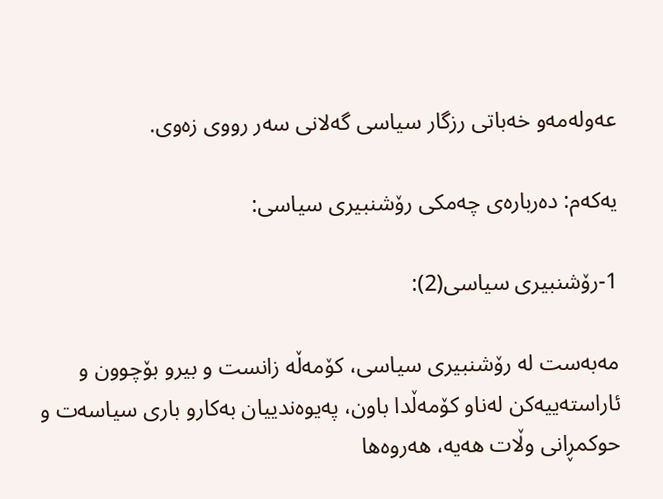عه‌وله‌مه‌و خه‌باتی رزگار سیاسی گه‌لانی سه‌ر رووی زه‌وی.

یه‌كه‌م: ده‌رباره‌ی چه‌مكی رۆشنبیری سیاسی:

1-رۆشنبیری سیاسی(2):

مه‌به‌ست له‌ رۆشنبیری سیاسی، كۆمه‌ڵه‌ زانست و بیرو بۆچوون و ئاراسته‌ییه‌كن له‌ناو كۆمه‌ڵدا باون، په‌یوه‌ندییان به‌كارو باری سیاسه‌ت و حوكمڕانی وڵات هه‌یه‌، هه‌روه‌ها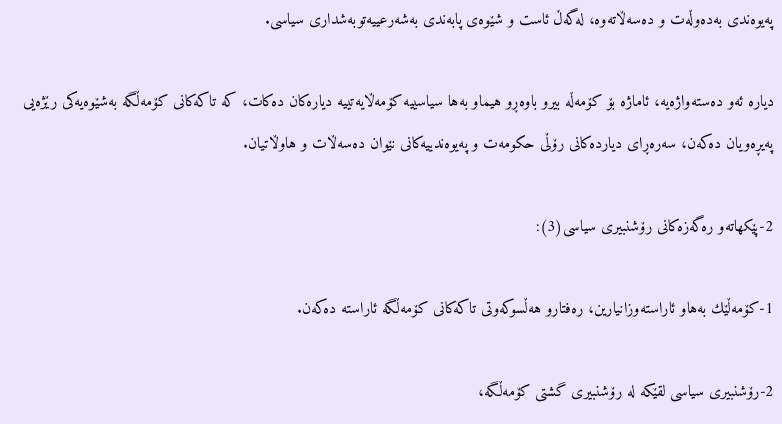په‌یوه‌ندی به‌ده‌وڵه‌ت و ده‌سه‌ڵاته‌وه‌، له‌گه‌ڵ ئاست و شێوه‌ی پابه‌ندی به‌شه‌رعییه‌توبه‌شداری سیاسی.

دیاره‌ ئه‌و ده‌سته‌واژه‌یه‌، ئاماژه‌ بۆ كۆمه‌ڵه‌ بیرو باوه‌ڕو هیماو به‌ها سیاسییه‌ كۆمه‌ڵایه‌تییه‌ دیاره‌كان ده‌كات، كه‌ تاكه‌كانی كۆمه‌ڵگه‌ به‌شێوه‌یه‌كی رێژه‌یی په‌یڕه‌ویان ده‌كه‌ن، سه‌ره‌ڕای دیارده‌كانی رۆڵی حكومه‌ت و په‌یوه‌ندییه‌كانی نێوان ده‌سه‌ڵات و هاوڵاتیان.

2-پێكهاته‌و ره‌گه‌زه‌كانی رۆشنبیری سیاسی(3):

1-كۆمه‌ڵێك‌ به‌هاو ئاراسته‌وزانیارین، ره‌فتارو هه‌ڵسوكه‌وتی تاكه‌كانی كۆمه‌ڵگه‌ ئاراسته‌ ده‌كه‌ن.

2-رۆشنبیری سیاسی لقێكه‌ له‌ رۆشنبیری گشتی كۆمه‌ڵگه‌،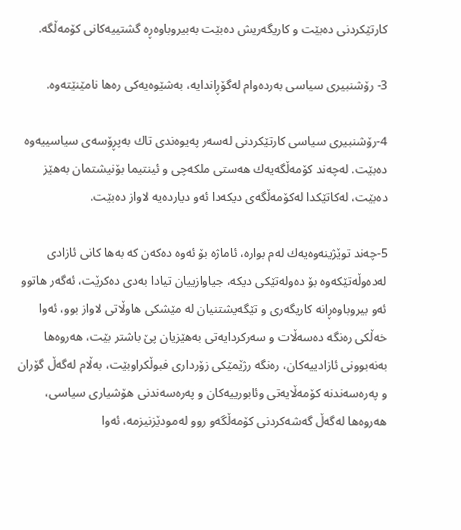كارتێكردنی ده‌بێت و كاریگه‌ریش ده‌بێت به‌بیروباوه‌ڕه‌ گشتییه‌كانی كۆمه‌ڵگه‌.

3- رۆشنبیری سیاسی به‌رده‌وام له‌گۆڕاندایه‌، به‌شێوه‌یه‌كی ره‌ها نامێنێته‌وه‌.

4-رۆشنبیری سیاسی كارتێكردنی له‌سه‌ر په‌یوه‌ندی تاك به‌پڕۆسه‌ی سیاسییه‌وه‌ ده‌بێت. له‌چه‌ند كۆمه‌ڵگه‌یه‌ك هه‌ستی ملكه‌چی و ئینتیما بۆنیشتمان به‌هێز ده‌بێت، له‌كاتێكدا له‌كۆمه‌ڵگه‌ی دیكه‌دا ئه‌و دیارده‌یه‌ لاواز ده‌بێت.

5-چه‌ند توێژینه‌وه‌یه‌ك له‌م بواره‌، ئاماژه‌ بۆ ئه‌وه‌ ده‌كه‌ن كه‌ به‌ها كانی ئازادی له‌ده‌وڵه‌تێكه‌وه‌ بۆ ده‌وله‌تێكی دیكه‌، جیاوازییان تیادا به‌دی ده‌كرێت، ئه‌گه‌ر هاتوو ئه‌و بیروباوه‌ڕانه‌ كاریگه‌ری و تێگه‌یشتنیان له‌ مێشكی هاوڵاتی لاواز بوو، ئه‌وا خه‌ڵكی ره‌نگه‌ ده‌سه‌ڵات و سه‌ركردایه‌تی به‌هێزیان پێ باشتر بێت، هه‌روه‌ها به‌نه‌بوونی ئازادییه‌كان، ره‌نگه‌ رژێمێكی زۆرداری فبوڵكراوبێت، به‌ڵام له‌گه‌ڵ گۆران و په‌ره‌سه‌ندنه‌ كۆمه‌ڵایه‌تی وئابورییه‌كان و په‌ره‌سه‌ندنی هۆشیاری سیاسی، هه‌روه‌ها له‌گه‌ڵ گه‌شه‌كردنی كۆمه‌ڵگه‌و روو له‌مودێزنیزمه‌، ئه‌وا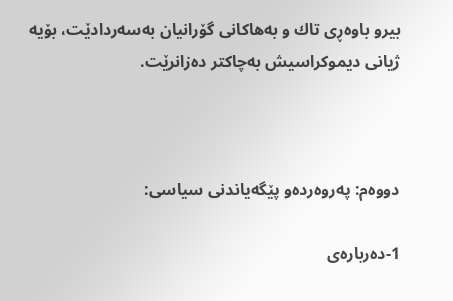بیرو باوه‌ڕی تاك و به‌هاكانی گۆرانیان به‌سه‌ردادێت، بۆیه‌ ژیانی دیموكراسیش به‌چاكتر ده‌زانرێت.



دووه‌م: په‌روه‌رده‌و پێگه‌یاندنی سیاسی:

1-ده‌رباره‌ی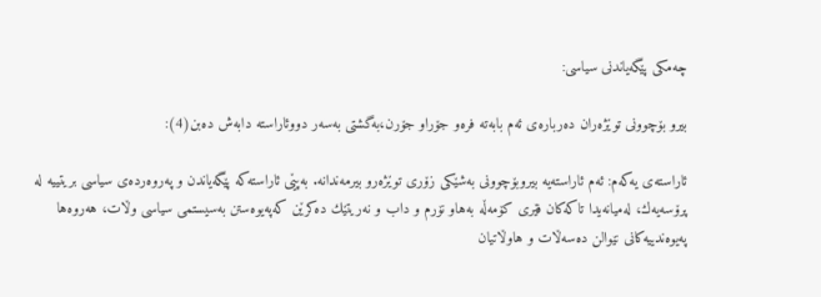چه‌مكی پێگه‌یاندنی سیاسی:

بیرو بۆچوونی توێژه‌ران ده‌رباره‌ی ئه‌م بابه‌ته‌ فره‌و جۆراو جۆرن،به‌گشتی به‌سه‌ر دووئاراسته‌ دابه‌ش ده‌بن(4):

ئاراسته‌ی یه‌كه‌م: ئه‌م ئاراسته‌یه‌ بیروبۆچوونی به‌شێكی زۆری توێژه‌رو بیرمه‌ندانه‌. به‌پێی ئاراسته‌كه‌ پێگه‌یاندن و په‌روه‌رده‌ی سیاسی بریتییه‌ له‌ پرۆسه‌یه‌ك، له‌میانه‌یدا تاكه‌كان فێری كۆمه‌ڵه‌ به‌هاو نۆرم و داب و نه‌ریتێك ده‌كرێن كه‌په‌یوه‌ستن به‌سیستمی سیاسی وڵات، هه‌روه‌ها په‌یوه‌ندییه‌كانی نێوالن ده‌سه‌ڵات و هاوڵاتیان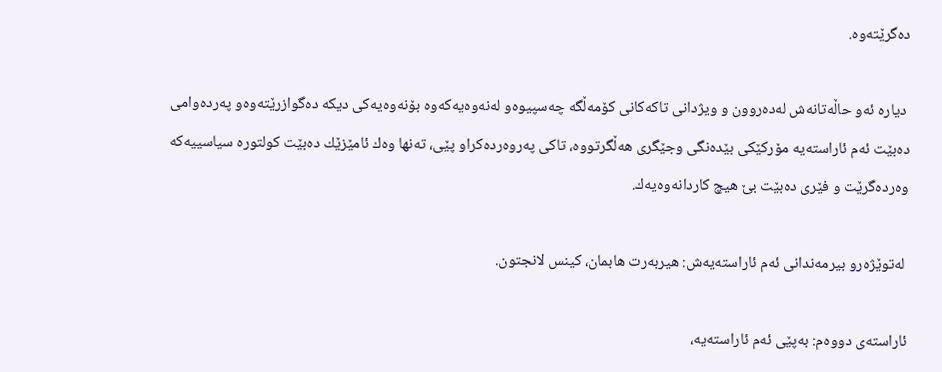ده‌گرێته‌وه‌.

 دیاره‌ ئه‌و حاڵه‌تانه‌ش له‌ده‌روون و ویژدانی تاكه‌كانی كۆمه‌ڵگه‌ چه‌سپیوه‌و له‌نه‌وه‌یه‌كه‌وه‌ بۆنه‌وه‌یه‌كی دیكه‌ ده‌گوازرێته‌وه‌و په‌رده‌وامی ده‌بێت ئه‌م ئاراسته‌یه‌ مۆركێكی بێده‌نگی وجێگری هه‌ڵگرتووه‌، تاكی‌ په‌روه‌رده‌كراو پێی، ته‌نها وه‌ك ئامێزێك ده‌بێت كولتوره‌ سیاسییه‌كه‌ وه‌رده‌گرێت و فێری ده‌بێت بێ هیچ كاردانه‌وه‌یه‌ك.

 له‌توێژه‌رو بیرمه‌ندانی ئه‌م ئاراسته‌یه‌ش: هیربه‌رت هابمان، كینس لانجتون.

ئاراسته‌ی ‌دووه‌م: به‌پێی ئه‌م ئاراسته‌یه‌،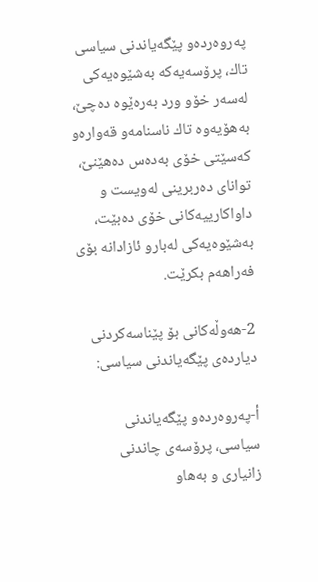په‌روه‌رده‌و پێگه‌یاندنی سیاسی تاك، پرۆسه‌یه‌كه‌ به‌شێوه‌یه‌كی له‌سه‌ر خۆو ورد به‌ره‌ێوه ‌ده‌چێ، به‌هۆیه‌وه‌ تاك ناسنامه‌و قه‌واره‌و كه‌سێتی خۆی به‌ده‌س ده‌هێنێ، توانای ده‌ربرینی له‌ویست و داواكارییه‌كانی خۆی ده‌بێت، به‌شێوه‌یه‌كی له‌بارو ئازادانه‌ بۆی فه‌راهه‌م بكرێت.

2-هه‌وڵه‌كانی بۆ پێناسه‌كردنی دیارده‌ی پێگه‌یاندنی سیاسی:

أ-په‌روه‌رده‌و پێگه‌یاندنی سیاسی، پرۆسه‌ی چاندنی زانیاری و به‌هاو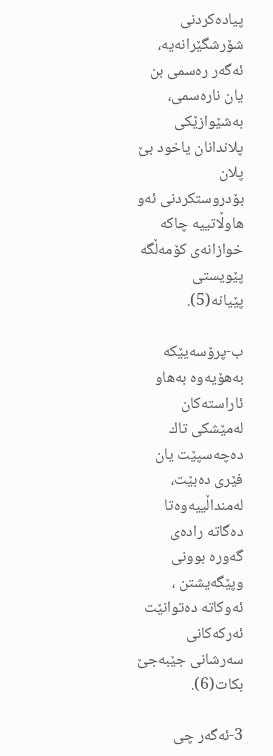پیاده‌كردنی شۆرشگێرانه‌یه، ئه‌گه‌ر ره‌سمی بن یان ناره‌سمی، به‌شێوازێكی پلاندانان یاخود بێ پلان بۆدروستكردنی ئه‌و هاوڵاتییه‌ چاكه‌ خوازانه‌ی كۆمه‌ڵگه‌ پێویستی پێیانه‌(5).

ب-پرۆسه‌یێكه‌ به‌هۆیه‌وه‌ به‌هاو ئاراسته‌كان له‌مێشكی تاك ده‌چه‌سپێت یان فێری ده‌بێت، له‌منداڵییه‌وه‌تا ده‌گاته‌ راده‌ی گه‌وره‌ بوونی وپێگه‌یشتن ، ئه‌وكاته‌ ده‌توانێت ئه‌ركه‌كانی سه‌رشانی جێبه‌جێ بكات(6).

3-ئه‌گه‌ر چی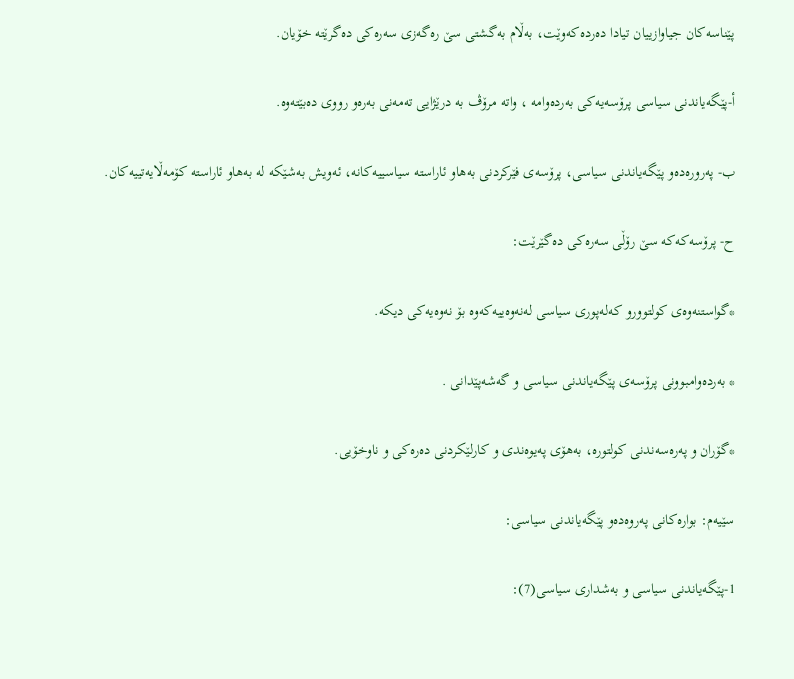پێناسه‌كان جیاوازییان تیادا ده‌رده‌كه‌وێت، به‌ڵام به‌گشتی سێ ره‌گه‌زی سه‌ره‌كی ده‌گرێته‌ خۆیان.

أ-پێگه‌یاندنی سیاسی پرۆسه‌یه‌كی به‌رده‌وامه‌ ، واته‌ مرۆڤ به‌ درێژایی ته‌مه‌نی به‌ره‌و رووی ده‌بێته‌وه‌.

ب- په‌روره‌ده‌و پێگه‌یاندنی سیاسی، پرۆسه‌ی فێركردنی به‌هاو ئاراسته‌ سیاسییه‌كانه‌، ئه‌ویش به‌شێكه له‌ به‌هاو ئاراسته‌ كۆمه‌ڵایه‌تییه‌كان.

ح- پرۆسه‌كه‌كه‌ سێ رۆڵی سه‌ره‌كی ده‌گێرێت:

*گواستنه‌وه‌ی كولتوورو كه‌له‌پوری سیاسی له‌نه‌وه‌ییه‌كه‌وه‌ بۆ نه‌وه‌یه‌كی دیكه‌.

* به‌رده‌وامبوونی پرۆسه‌ی پێگه‌یاندنی سیاسی و گه‌شه‌پێدانی .

*گۆران و په‌ره‌سه‌ندنی كولتوره‌، به‌هۆی په‌یوه‌ندی و كارلێكردنی ده‌ره‌كی و ناوخۆیی.

سێیه‌م: بواره‌كانی په‌روه‌ده‌و پێگه‌یاندنی سیاسی:

1-پێگه‌یاندنی سیاسی و به‌شداری سیاسی(7):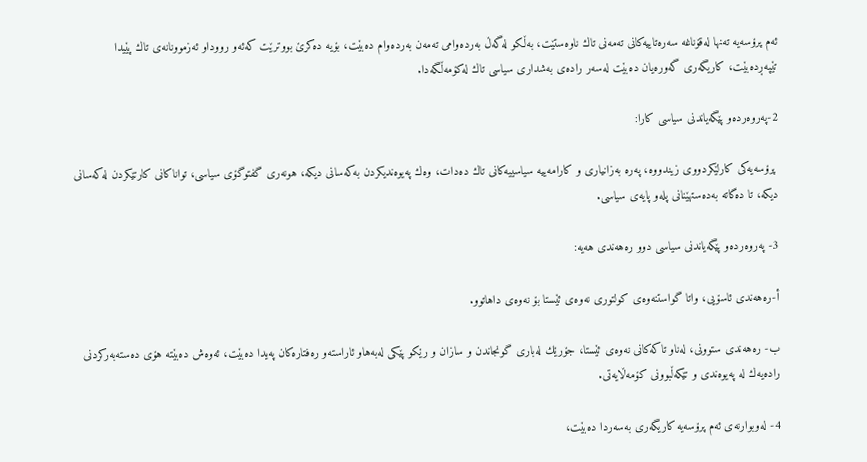ئه‌م پرۆسه‌یه‌ ته‌نها له‌قۆناغه‌ سه‌ره‌تاییه‌كانی ته‌مه‌نی تاك ناوه‌ستێت، به‌ڵكو له‌گه‌ڵ به‌رده‌وامی ته‌مه‌ن به‌رده‌وام ده‌بێت، بۆیه‌ ده‌كرێ بووترێت كه‌ئه‌و رووداو ئه‌زموونانه‌ی تاك پێیدا تێپه‌ڕده‌بێت، كاریگه‌ری گه‌وره‌یان ده‌بێت له‌سه‌ر راده‌ی به‌شداری سیاسی تاك له‌كۆمه‌ڵگه‌دا.

2-په‌روه‌رده‌و پێگه‌یاندنی سیاسی كارا:

 پرۆسه‌یه‌كی كارلێكردووی زیندووه‌، په‌ره‌ به‌زانیاری و كارامه‌ییه‌ سیاسییه‌كانی تاك ده‌دات، وه‌ك په‌یوه‌ندیكردن به‌كه‌سانی دیكه‌، هونه‌ری گفتوگۆی سیاسی، تواناكانی كارتێكردن له‌كه‌سانی دیكه‌، تا ده‌گاته‌ به‌ده‌ستهێنانی پله‌و پایه‌ی سیاسی.

3- په‌روه‌رده‌و پێگه‌یاندنی سیاسی دوو ره‌هه‌ندی هه‌یه‌:

أ-ره‌هه‌ندی ئاسۆیی، واتا گواستنه‌وه‌ی كولتوری نه‌وه‌ی ئێستا بۆ نه‌وه‌ی داهاتوو.

ب- ره‌هه‌ندی ستوونی، له‌ناو تاكه‌كانی نه‌وه‌ی ئێستا، جۆرێك له‌باری گونجاندن و سازان و رێكو پێكی له‌به‌هاو ئاراسته‌و ره‌فتاره‌كان په‌یدا ده‌بێت، ئه‌وه‌ش ده‌بێته‌ هۆی ده‌سته‌به‌ركردنی راده‌یه‌ك له‌ په‌یوه‌ندی و تێكه‌ڵبوونی كۆمه‌ڵایه‌تی.

4- له‌وبوارنه‌ی ئه‌م پرۆسه‌یه‌ كاریگه‌ری به‌سه‌ردا ده‌بێت،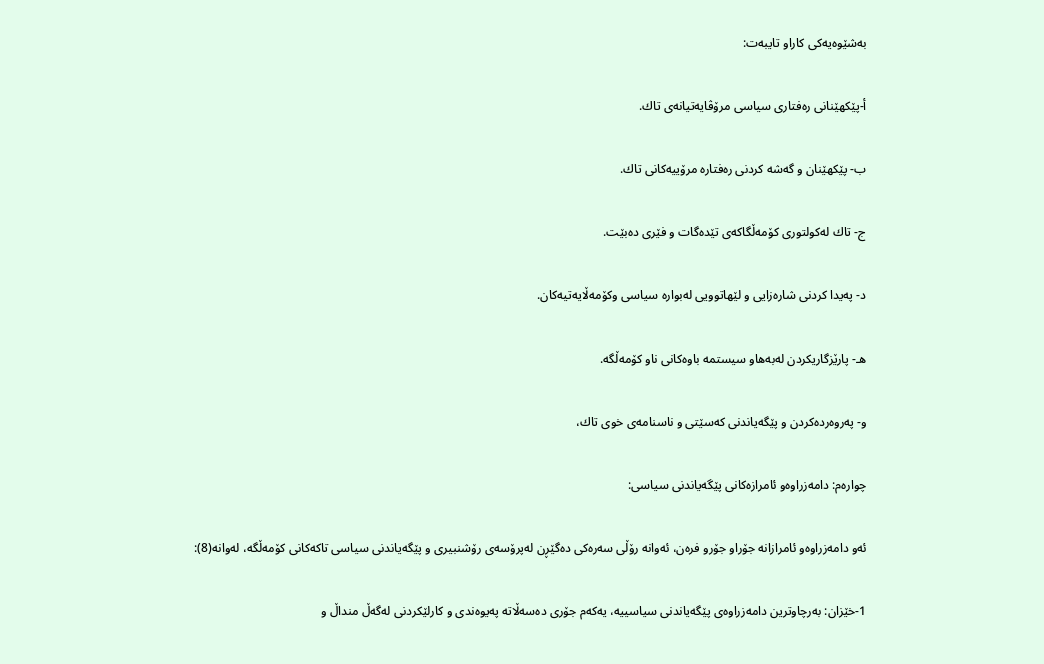به‌شێوه‌یه‌كی كاراو تایبه‌ت:

أ-پێكهێنانی ره‌فتاری سیاسی مرۆڤایه‌تیانه‌ی تاك.

ب- پێكهێنان و گه‌شه‌ كردنی ره‌فتاره‌ مرۆییه‌كانی تاك.

ج- تاك له‌كولتوری كۆمه‌ڵگاكه‌ی تێده‌گات و فێری ده‌بێت.

د- په‌یدا كردنی شاره‌زایی و لێهاتوویی له‌بواره‌ سیاسی وكۆمه‌ڵایه‌تیه‌كان.

هـ- پارێزگاریكردن له‌به‌هاو سیستمه‌ باوه‌كانی ناو كۆمه‌ڵگه‌.

و- په‌روه‌رده‌كردن و پێگه‌یاندنی كه‌سێتی و ناسنامه‌ی خوی تاك،

چواره‌م: دامه‌زراوه‌و ئامرازه‌كانی پێگه‌یاندنی سیاسی:

ئه‌و دامه‌زراوه‌و ئامرازانه‌ جۆراو جۆرو فره‌ن، ئه‌وانه‌ رۆڵی سه‌ره‌كی ده‌گێڕن له‌پرۆسه‌ی رۆشنبیری و پێگه‌یاندنی سیاسی تاكه‌كانی كۆمه‌ڵگه‌، له‌وانه‌(8):

1-خێزان: به‌رچاوترین دامه‌زراوه‌ی پێگه‌یاندنی سیاسییه‌، یه‌كه‌م جۆری ده‌‌سه‌ڵاته‌ په‌یوه‌ندی و كارلێكردنی له‌گه‌ڵ منداڵ و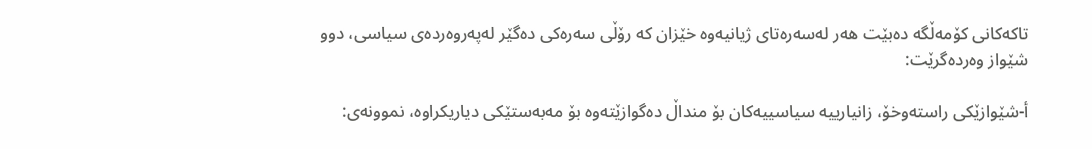تاكه‌كانی كۆمه‌ڵگه‌ ده‌بێت هه‌ر له‌سه‌ره‌تای ژیانیه‌وه‌ خێزان كه‌ رۆڵی سه‌ره‌كی ده‌گێر له‌په‌روه‌رده‌ی سیاسی، دوو شێواز وه‌رده‌گرێت:

أ-شێوازێكی راسته‌وخۆ، زانیارییه‌ سیاسییه‌كان بۆ منداڵ ده‌گوازێته‌وه‌ بۆ مه‌به‌ستێكی دیاریكراوه‌، نموونه‌ی: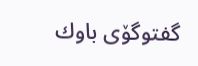گفتوگۆی باوك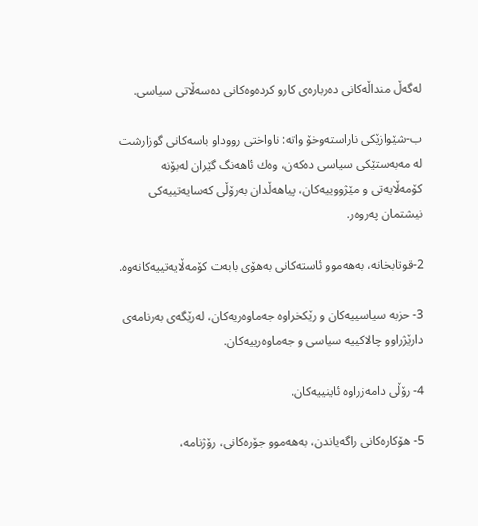له‌گه‌ڵ منداڵه‌كانی ده‌رباره‌ی كارو كرده‌وه‌كانی ده‌سه‌ڵاتی سیاسی.

ب-شێوازێكی ناراسته‌وخۆ واته‌: ناواختی رووداو باسه‌كانی گوزارشت له‌ مه‌به‌ستێكی سیاسی ده‌كه‌ن، وه‌ك ئاهه‌نگ گێران له‌بۆنه‌ كۆمه‌ڵایه‌تی و مێژووییه‌كان، پیاهه‌ڵدان به‌رۆڵی كه‌سایه‌تییه‌كی نیشتمان په‌روه‌ر.

2-قوتابخانه‌، به‌هه‌موو ئاسته‌كانی به‌هۆی بابه‌ت كۆمه‌ڵایه‌تییه‌كانه‌وه‌.

3- حزبه‌ سیاسییه‌كان و رێكخراوه‌ جه‌ماوه‌ریه‌كان، له‌رێگه‌ی به‌رنامه‌ی دارێژراوو چالاكییه‌ سیاسی و جه‌ماوه‌رییه‌كان.

4- رۆڵی دامه‌زراوه‌ ئاینییه‌كان.

5- هۆكاره‌كانی راگه‌یاندن، به‌هه‌موو جۆره‌كانی، رۆژنامه‌،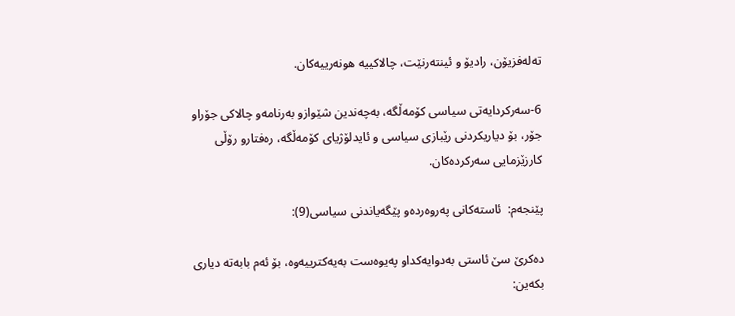ته‌له‌فزیۆن، رادیۆ و ئینته‌رنێت، چالاكییه‌ هونه‌رییه‌كان.

6-سه‌ركردایه‌تی سیاسی كۆمه‌ڵگه‌، به‌چه‌ندین شێوازو به‌رنامه‌و چالاكی جۆراو جۆر، بۆ دیاریكردنی رێبازی سیاسی و ئایدلۆژیای كۆمه‌ڵگه‌، ره‌فتارو رۆڵی كارزێزمایی سه‌ركرده‌كان.

پێنجه‌م:  ئاسته‌كانی په‌روه‌رده‌و پێگه‌یاندنی سیاسی(9):

ده‌كرێ سێ ئاستی به‌دوایه‌كداو په‌یوه‌ست به‌یه‌كترییه‌وه‌، بۆ ئه‌م بابه‌ته‌ دیاری بكه‌ین: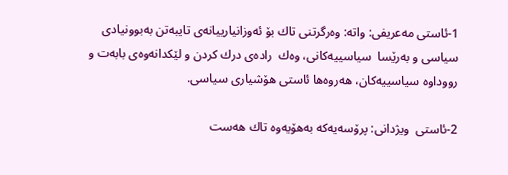1-ئاستی مه‌عریفی: واته‌: وه‌رگرتنی تاك بۆ ئه‌وزانیارییانه‌ی تایبه‌تن به‌بوونیادی سیاسی و به‌رێسا  سیاسییه‌كانی، وه‌ك  راده‌ی درك كردن و لێكدانه‌وه‌ی بابه‌ت و رووداوه‌ سیاسییه‌كان، هه‌روه‌ها ئاستی هۆشیاری سیاسی.

2-ئاستی  ویژدانی: پرۆسه‌یه‌كه‌ به‌هۆیه‌وه‌ تاك هه‌ست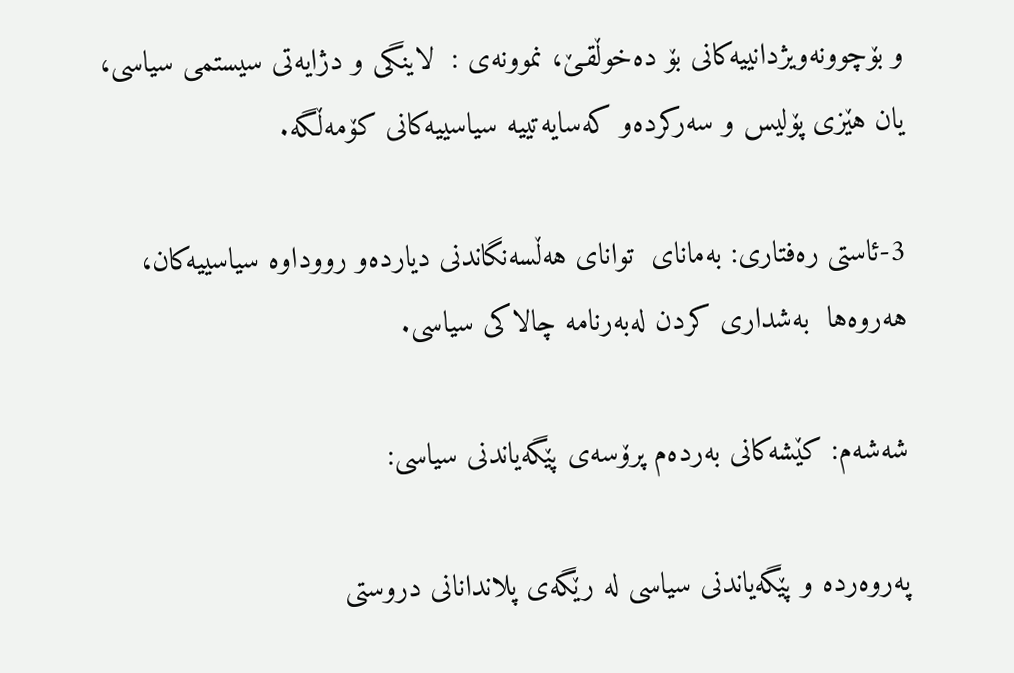و بۆچوونه‌ویژدانییه‌كانی بۆ ده‌خوڵقـێ، نموونه‌ی :  لاینگی و دژایه‌تی سیستمی سیاسی، یان هێزی پۆلیس و سه‌ركرده‌و كه‌سایه‌تییه‌ سیاسییه‌كانی كۆمه‌ڵگه‌.

3-ئاستی ره‌فتاری: به‌مانای  توانای هه‌ڵسه‌نگاندنی دیارده‌و رووداوه‌ سیاسییه‌كان، هه‌روه‌ها  به‌شداری كردن له‌به‌رنامه‌ چالاكی سیاسی.

شه‌شه‌م: كێشه‌كانی به‌رده‌م پرۆسه‌ی پێگه‌یاندنی سیاسی:

په‌روه‌رده‌ و پێگه‌یاندنی سیاسی له‌ رێگه‌ی پلاندانانی دروستی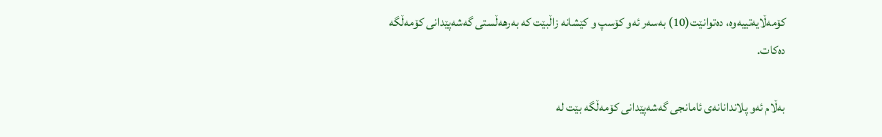كۆمه‌ڵایه‌تییه‌وه‌، ده‌توانێت(10) به‌سه‌ر ئه‌و كۆسپ و كێشانه‌ زاڵبێت كه‌ به‌رهه‌ڵستی گه‌شه‌پێدانی كۆمه‌ڵگه‌ ده‌كات.

به‌ڵام ئه‌و پلاندانانه‌ی ئامانجی گه‌شه‌پێدانی كۆمه‌ڵگه‌ بێت له‌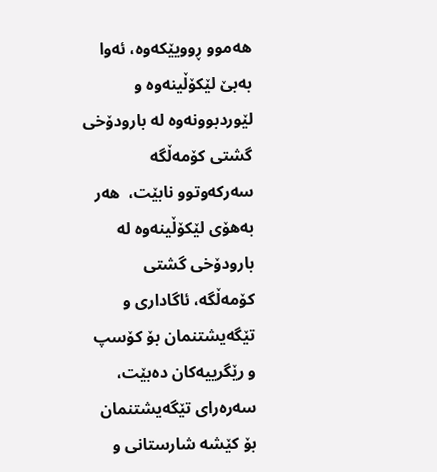هه‌موو ڕوویێكه‌وه‌، ئه‌وا به‌بێ لێكۆڵینه‌وه‌ و لێوردبوونه‌وه‌ له‌ بارودۆخی گشتی كۆمه‌ڵگه‌ سه‌ركه‌وتوو نابێت،  هه‌ر به‌هۆی لێكۆڵینه‌وه‌ له‌ بارودۆخی گشتی كۆمه‌ڵگه‌، ئاگاداری و تێگه‌یشتنمان بۆ كۆسپ و رێگرییه‌كان ده‌بێت، سه‌ره‌رای تێگه‌یشتنمان بۆ كێشه‌ شارستانی و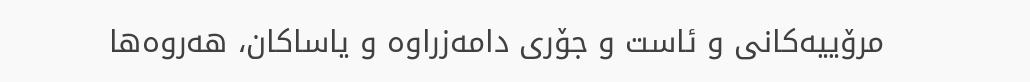مرۆییه‌كانی و ئاست و جۆری دامه‌زراوه‌ و یاساكان، هه‌روه‌ها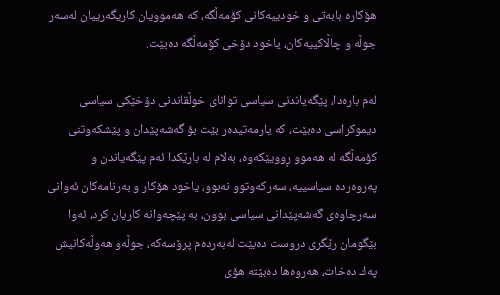هۆكاره‌ بابه‌تی و خودییه‌كانی كۆمه‌ڵگه‌، كه‌ هه‌موویان كاریگه‌رییان له‌سه‌ر جوڵه‌ و چاڵاكییه‌كان، یاخود دۆخی كۆمه‌ڵگه‌ ده‌بێت.

له‌م باره‌دا، پێگه‌یاندنی سیاسی توانای خوڵقاندنی دۆخێكی سیاسی دیموكراسی ده‌بێت، كه‌ یارمه‌تیده‌ر بێت بۆ گه‌شه‌پێدان و پێشكه‌وتنی كۆمه‌ڵگه‌ له‌ هه‌موو ڕوویێكه‌وه‌، به‌لام له‌ بارێكدا ئه‌م پێگه‌یاندن و په‌روه‌رده‌ سیاسییه‌، سه‌ركه‌وتوو نه‌بوو، یاخود هۆكار و به‌رنامه‌كان ئه‌وانی سه‌رچاوه‌ی گه‌شه‌پێدانی سیاسی بوون، به‌ پێچه‌وانه‌ كاریان كرد، ئه‌وا بێگومان رێگری دروست ده‌بێت له‌به‌رده‌م پرۆسه‌كه‌، جوڵه‌و هه‌وڵه‌كانیش  په‌ك ده‌خات، هه‌روه‌ها ده‌بێته‌ هۆی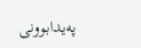په‌یدابوونی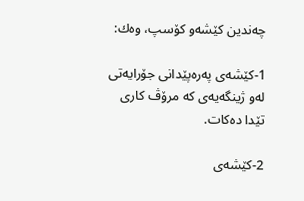چه‌ندین كێشه‌و كۆسپ، وه‌ك:

1-كێشه‌ی په‌ره‌پێدانی جۆرایه‌تی له‌و ژینگه‌یه‌ی كه‌ مرۆڤ كاری تێدا ده‌كات.

2-كێشه‌ی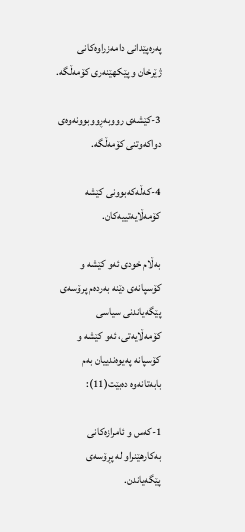په‌ره‌پێدانی دامه‌زراوه‌كانی ژێرخان و پێكهێنه‌ری كۆمه‌ڵگه‌.

3-كێشه‌ی رووبه‌ڕووبوونه‌وه‌ی دواكه‌وتنی كۆمه‌ڵگه‌.

4-كه‌ڵه‌كه‌بوونی كێشه‌ كۆمه‌ڵایه‌تییه‌كان.

به‌ڵام خودی ئه‌و كێشه‌ و كۆسپانه‌ی دێنه‌ به‌رده‌م پرۆسه‌ی پێگه‌یاندنی سیاسی كۆمه‌ڵایه‌تی، ئه‌و كێشه‌ و كۆسپانه‌ په‌یوه‌ندییان به‌م بابه‌تانه‌وه‌ ده‌بێت(11):

1-كه‌س و ئامرازه‌كانی به‌كارهێنراو له‌ پڕۆسه‌ی پێگه‌یاندن.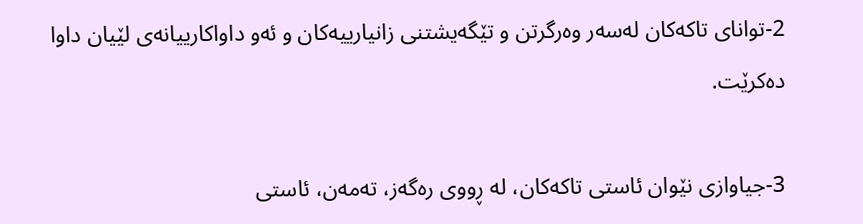2-توانای تاكه‌كان له‌سه‌ر وه‌رگرتن و تێگه‌یشتنی زانیارییه‌كان و ئه‌و داواكارییانه‌ی لێیان داوا ده‌كرێت.

3-جیاوازی نێوان ئاستی تاكه‌كان، له‌ ڕووی ره‌گه‌ز، ته‌مه‌ن، ئاستی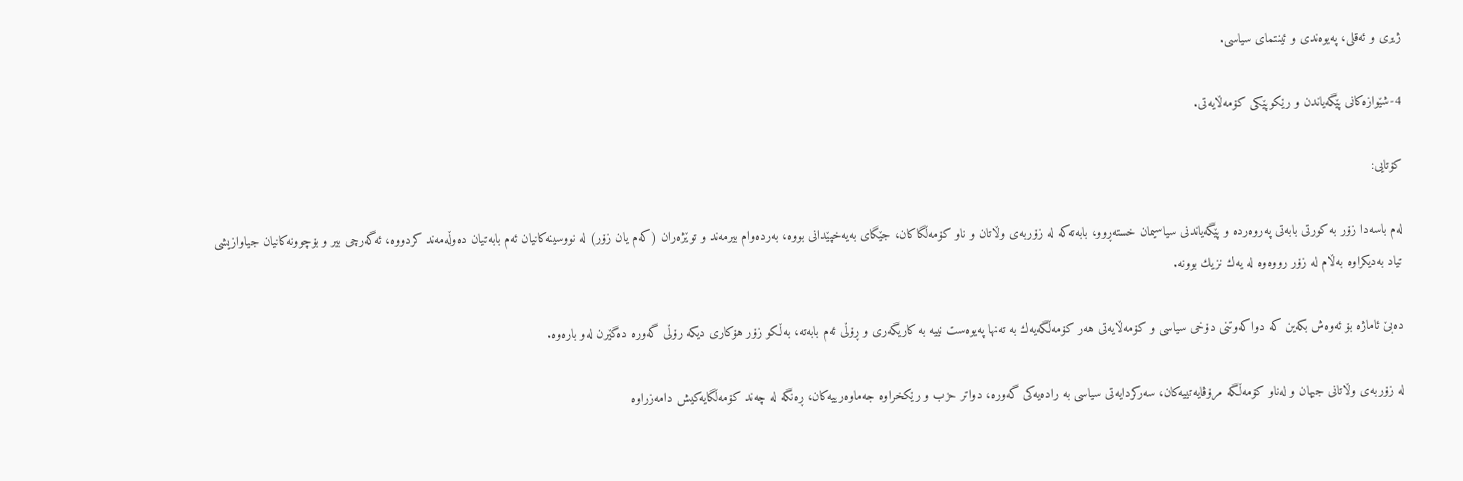ژیری و ئه‌قلی، په‌یوه‌ندی و ئینتمای سیاسی.

4-شێوازه‌كانی پێگه‌یاندن و رێكوپێكی كۆمه‌ڵایه‌تی.

كۆتایی:

له‌م باسه‌دا زۆر به‌ كورتی بابه‌تی په‌روه‌رده‌ و پێگه‌یاندنی سیاسیمان خسته‌ڕوو، بابه‌ته‌كه‌ له‌ زۆربه‌ی وڵاتان و ناو كۆمه‌ڵگاكان، جێگای به‌یه‌خپێدانی بووه‌، به‌رده‌وام بیرمه‌ند و توێژه‌ران (كه‌م یان زۆر) له‌ نووسینه‌كانیان ئه‌م بابه‌تیان ده‌وڵه‌مه‌ند كردووه‌، ئه‌گه‌رچی بیر و بۆچوونه‌كانیان جیاوازیشی تیاد به‌دیكراوه‌ به‌ڵام له‌ زۆر رووه‌وه له‌ یه‌ك نزیك بوونه‌.

ده‌بێ ئاماژه‌ بۆ ئه‌وه‌ش بكه‌ین كه‌ دواكه‌وتنی دۆخی سیاسی و كۆمه‌ڵایه‌تی هه‌ر كۆمه‌ڵگه‌یه‌ك به‌ ته‌نها په‌یوه‌ست نییه‌ به‌ كاریگه‌ری و ڕۆڵی ئه‌م بابه‌ته‌، به‌ڵكو زۆر هۆكاری دیكه‌ رۆڵی گه‌وره‌ ده‌گێرن له‌و باره‌وه‌.

له‌ زۆربه‌ی وڵاتانی جیهان و له‌ناو كۆمه‌ڵگه‌ مرۆڤایه‌تییه‌كان، سه‌ركردایه‌تی سیاسی به‌ راده‌یه‌كی گه‌وره‌، دواتر حزب و رێكخراوه‌ جه‌ماوه‌رییه‌كان، ڕه‌نگه‌ له‌ چه‌ند كۆمه‌ڵگایه‌كیش دامه‌زراوه‌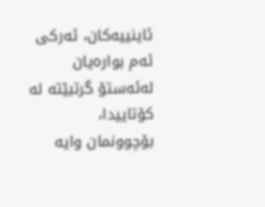ئاینییه‌كان، ئه‌ركی ئه‌م بواره‌یان له‌ئه‌ستۆ گرتبێته له‌ كۆتاییدا، بۆچوونمان وایه‌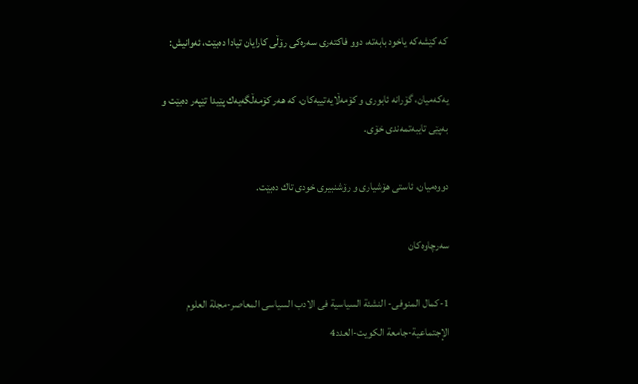كه‌ كێشه‌كه‌ یاخود بابه‌ته‌، دوو فاكته‌ری سه‌ره‌كی رۆڵی كارایان تیادا ده‌بێت، ئه‌وانیش:

یه‌كه‌میان، گۆرانه‌ ئابوری و كۆمه‌ڵایه‌تییه‌كان، كه‌ هه‌ر كۆمه‌ڵگه‌یه‌ك پێیدا تێپه‌ر ده‌بێت و به‌پێی تایبه‌تمه‌ندی خۆی.

دووه‌میان، ئاستی هۆشیاری و رۆشنبیری خودی تاك ده‌بێت.

سه‌رچاوه‌كان

1-كمال المنوفی- النشئة السیاسیة فی الادب السیاسی المعاصر-مجلة العلوم الإجتماعیة-جامعة الكویت-العدد4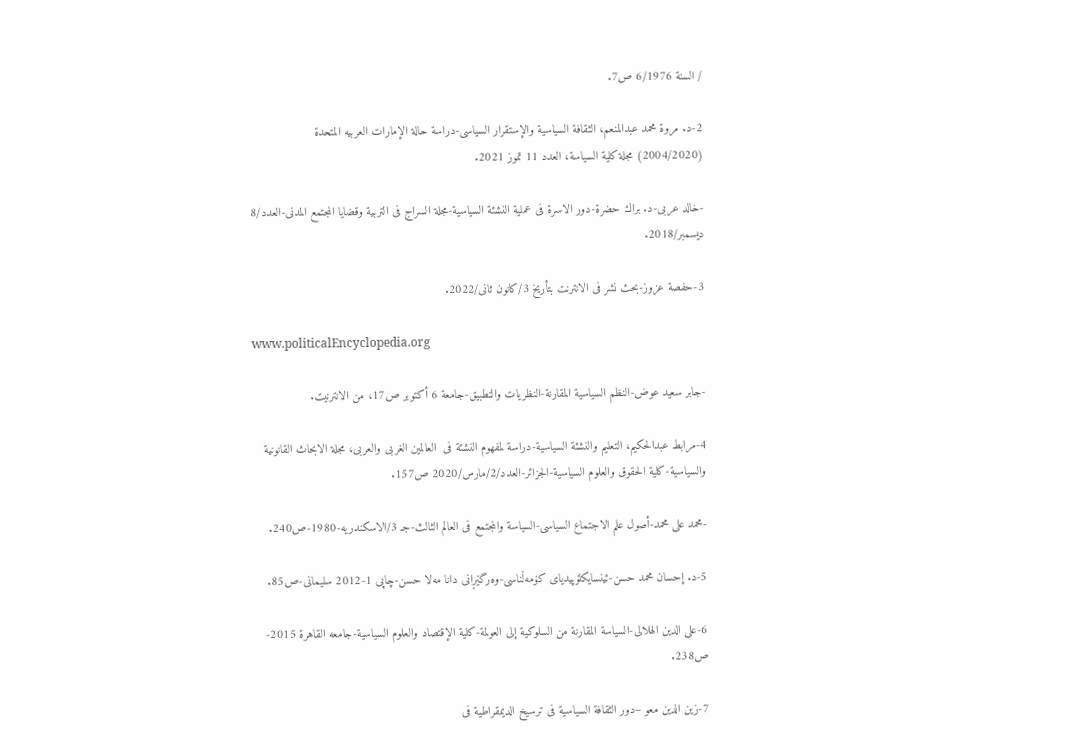/ السنة 6/1976 ص7.

2-د. مروة محمد عبدالمنعم، الثقافة السیاسیة والإستقرار السیاسی-دراسة حالة الإمارات العربیه‌ المتحدة (2004/2020) مجلة كلیة السیاسة، العدد 11 تموز 2021.

-خالد عربی-د. براك حضرة-دور الاسرة فی عملیة النشئة السیاسیة-مجلة السراج فی التربیة وقضایا المجتمع المدنی-العدد/8 دیسمبر/2018.

3-حفصة عزوز-بحث نشر فی الانترنت بتأریخ 3/كانون ثانی/2022.

www.politicalEncyclopedia.org

-جابر سعید عوض-النظم السیاسیة المقارنة-النظریات والتطبیق-جامعة 6 أكتوبر ص17، من الانترنیت.

4-مرابط عبدالحكیم، التعلیم والنشئة السیاسیة-دراسة لمفهوم النشئة فی  العالمین الغربی والعربی، مجلة الابحاث القانونیة والسیاسیة-كلیة الحقوق والعلوم السیاسیة-الجزائر-العدد/2/مارس/2020 ص157.

-محمد علی محمد-أصول علم الاجتماع السیاسی-السیاسة والمجتمع فی العالم الثالث-جـ 3/الاسكندریه‌-1980-ص240.

5-د. إحسان محمد حسن-ئینسایكلۆپیدیای كۆمه‌ڵناسی-وه‌رگێڕانی دانا مه‌لا حسن-چاپی 1-2012 سلیمانی-ص85.

6-علی الدین الهلالی-السیاسة المقارنة من السلوكیة إلی العولمة-كلیة الإقتصاد والعلوم السیاسیة-جامعه‌ القاهرة 2015-ص238.

7-زین الدین معو –دور الثقافة السیاسیة فی ترسیخ الدیمقراطیة فی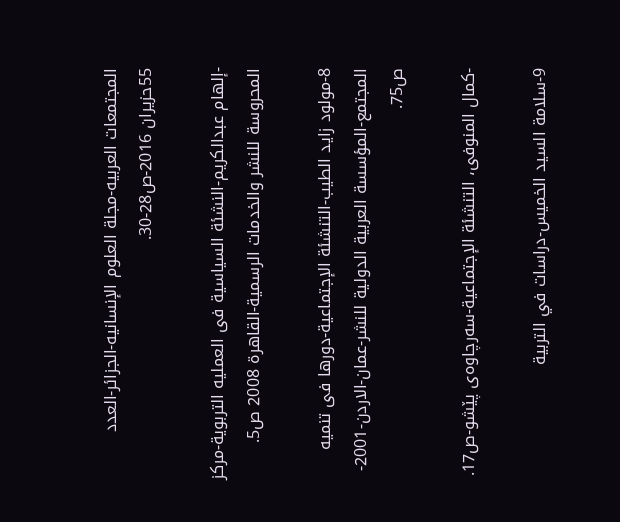المجتمعات العربیه‌-مجلة العلوم الإنسانیه‌-الجزائر-العدد 55حزیران 2016-ص28-30.

-إلهام عبدالكریم-النشئة السیاسیة فی العملیه‌ التربویة-مركز المحروسة للنشر والخدمات الرسمیة-القاهرة 2008 ص5.

8-مولود زاید الطیب-التنشئة الإجتماعیة-دورها فی تنمیه‌ المجتمع-المؤسسة العربیة الدولیة للنشر-عمان-الاردن-2001-ص75.

-كمال المنوفی، التنشئة الإجتماعیة-سه‌رچاوه‌ی پێشو-ص17.

9-سلامة السید الخمیس-دراسات في التربیة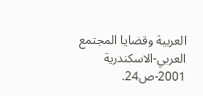العربیة وقضایا المجتمع العربي-الاسكندریة 2001-ص24.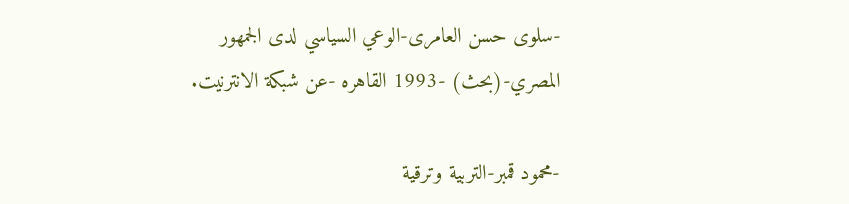-سلوی حسن العامری-الوعي السیاسي لدی الجمهور المصري-(بحث) -1993 القاهره‌ -عن شبكة الانترنیت.

-محمود قمبر-التربیة وترقیة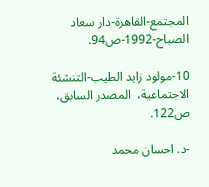المجتمع-القاهرة-دار سعاد الصباح-1992-ص94.

10-مولود زاید الطیب-التنشئة الاجتماعیة،  المصدر السابق،  ص122.

-د. احسان محمد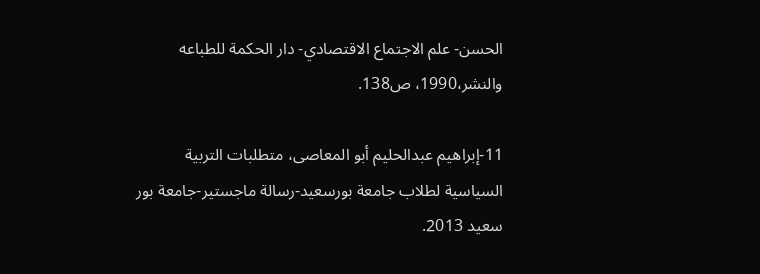الحسن- علم الاجتماع الاقتصادي- دار الحكمة‌ للطباعه‌ والنشر،1990، ص138.

11-إبراهیم عبدالحلیم أبو المعاصی، متطلبات التربیة السیاسیة لطلاب جامعة بورسعید-رسالة ماجستیر-جامعة بور سعید 2013.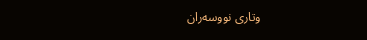وتاری نووسەران